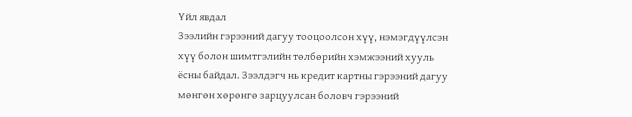Үйл явдал
Зээлийн гэрээний дагуу тооцоолсон хүү, нэмэгдүүлсэн хүү болон шимтгэлийн төлбөрийн хэмжээний хууль ёсны байдал. Зээлдэгч нь кредит картны гэрээний дагуу мөнгөн хөрөнгө зарцуулсан боловч гэрээний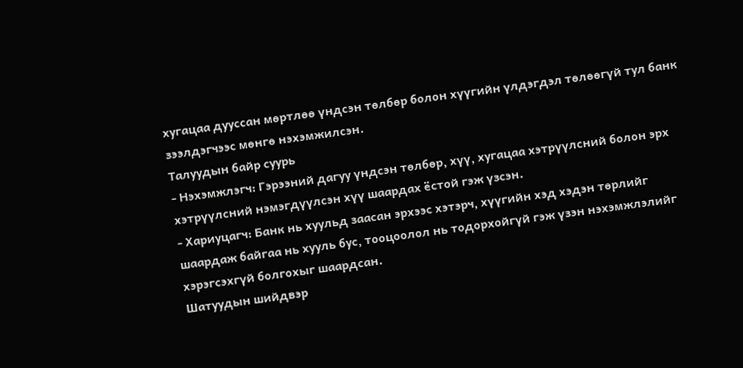хугацаа дууссан мөртлөө үндсэн төлбөр болон хүүгийн үлдэгдэл төлөөгүй тул банк зээлдэгчээс мөнгө нэхэмжилсэн.
Талуудын байр суурь
- Нэхэмжлэгч: Гэрээний дагуу үндсэн төлбөр, хүү, хугацаа хэтрүүлсний болон эрх хэтрүүлсний нэмэгдүүлсэн хүү шаардах ёстой гэж үзсэн.
- Хариуцагч: Банк нь хуульд заасан эрхээс хэтэрч, хүүгийн хэд хэдэн төрлийг шаардаж байгаа нь хууль бус, тооцоолол нь тодорхойгүй гэж үзэн нэхэмжлэлийг хэрэгсэхгүй болгохыг шаардсан.
Шатуудын шийдвэр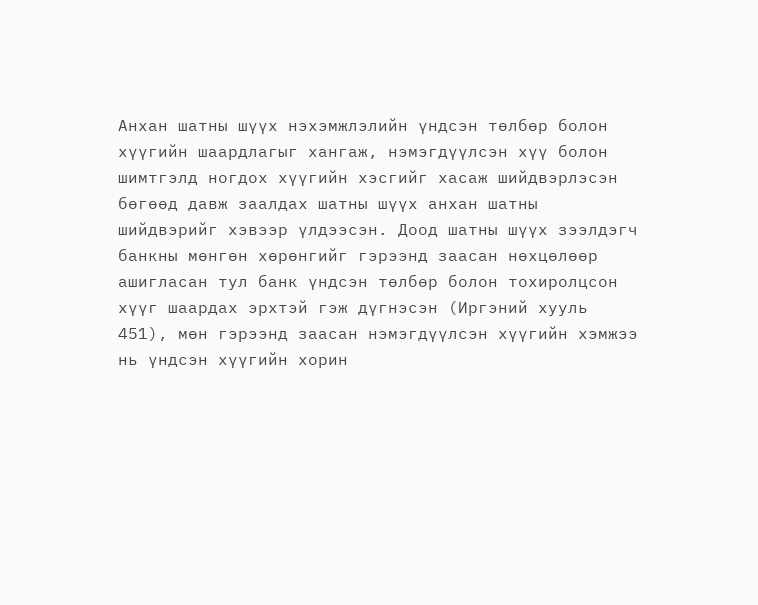Анхан шатны шүүх нэхэмжлэлийн үндсэн төлбөр болон хүүгийн шаардлагыг хангаж, нэмэгдүүлсэн хүү болон шимтгэлд ногдох хүүгийн хэсгийг хасаж шийдвэрлэсэн бөгөөд давж заалдах шатны шүүх анхан шатны шийдвэрийг хэвээр үлдээсэн. Доод шатны шүүх зээлдэгч банкны мөнгөн хөрөнгийг гэрээнд заасан нөхцөлөөр ашигласан тул банк үндсэн төлбөр болон тохиролцсон хүүг шаардах эрхтэй гэж дүгнэсэн (Иргэний хууль 451), мөн гэрээнд заасан нэмэгдүүлсэн хүүгийн хэмжээ нь үндсэн хүүгийн хорин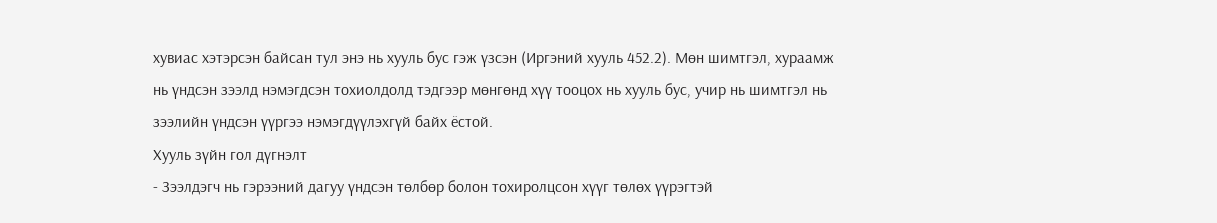хувиас хэтэрсэн байсан тул энэ нь хууль бус гэж үзсэн (Иргэний хууль 452.2). Мөн шимтгэл, хураамж нь үндсэн зээлд нэмэгдсэн тохиолдолд тэдгээр мөнгөнд хүү тооцох нь хууль бус, учир нь шимтгэл нь зээлийн үндсэн үүргээ нэмэгдүүлэхгүй байх ёстой.
Хууль зүйн гол дүгнэлт
- Зээлдэгч нь гэрээний дагуу үндсэн төлбөр болон тохиролцсон хүүг төлөх үүрэгтэй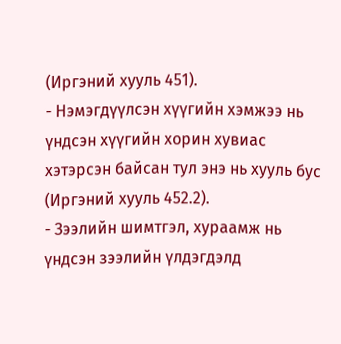(Иргэний хууль 451).
- Нэмэгдүүлсэн хүүгийн хэмжээ нь үндсэн хүүгийн хорин хувиас хэтэрсэн байсан тул энэ нь хууль бус (Иргэний хууль 452.2).
- Зээлийн шимтгэл, хураамж нь үндсэн зээлийн үлдэгдэлд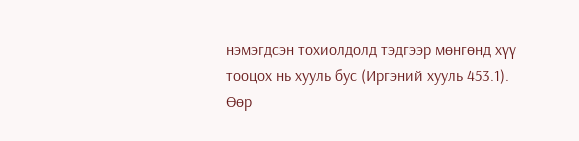нэмэгдсэн тохиолдолд тэдгээр мөнгөнд хүү тооцох нь хууль бус (Иргэний хууль 453.1).
Өөр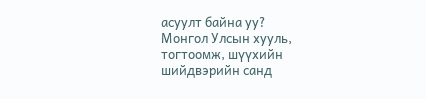асуулт байна уу?
Монгол Улсын хууль, тогтоомж, шүүхийн шийдвэрийн санд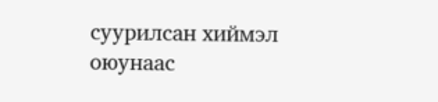суурилсан хиймэл оюунаас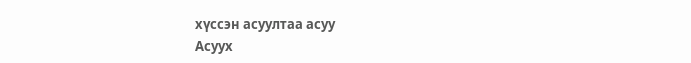хүссэн асуултаа асуу
Асуух